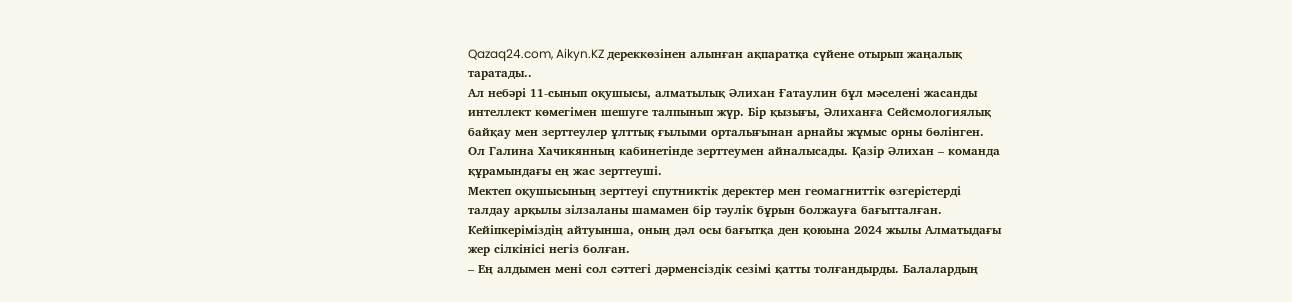Qazaq24.com, Aikyn.KZ дереккөзінен алынған ақпаратқа сүйене отырып жаңалық таратады..
Ал небәрі 11-сынып оқушысы, алматылық Әлихан Ғатаулин бұл мәселені жасанды интеллект көмегімен шешуге талпынып жүр. Бір қызығы, Әлиханға Сейсмологиялық байқау мен зерттеулер ұлттық ғылыми орталығынан арнайы жұмыс орны бөлінген. Ол Галина Хачикянның кабинетінде зерттеумен айналысады. Қазір Әлихан – команда құрамындағы ең жас зерттеуші.
Мектеп оқушысының зерттеуі спутниктік деректер мен геомагниттік өзгерістерді талдау арқылы зілзаланы шамамен бір тәулік бұрын болжауға бағытталған. Кейіпкеріміздің айтуынша, оның дәл осы бағытқа ден қоюына 2024 жылы Алматыдағы жер сілкінісі негіз болған.
– Ең алдымен мені сол сәттегі дәрменсіздік сезімі қатты толғандырды. Балалардың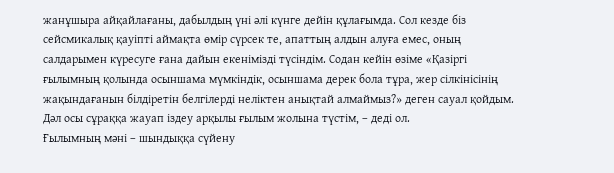жанұшыра айқайлағаны, дабылдың үні әлі күнге дейін құлағымда. Сол кезде біз сейсмикалық қауіпті аймақта өмір сүрсек те, апаттың алдын алуға емес, оның салдарымен күресуге ғана дайын екенімізді түсіндім. Содан кейін өзіме «Қазіргі ғылымның қолында осыншама мүмкіндік, осыншама дерек бола тұра, жер сілкінісінің жақындағанын білдіретін белгілерді неліктен анықтай алмаймыз?» деген сауал қойдым. Дәл осы сұраққа жауап іздеу арқылы ғылым жолына түстім, – деді ол.
Ғылымның мәні – шындыққа сүйену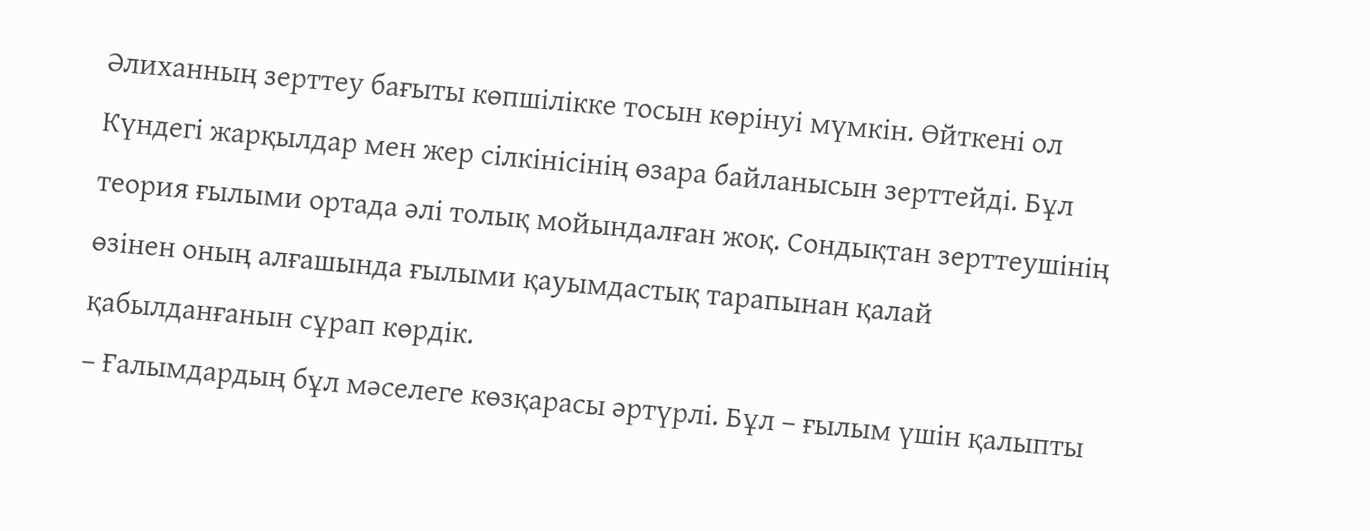Әлиханның зерттеу бағыты көпшілікке тосын көрінуі мүмкін. Өйткені ол Күндегі жарқылдар мен жер сілкінісінің өзара байланысын зерттейді. Бұл теория ғылыми ортада әлі толық мойындалған жоқ. Сондықтан зерттеушінің өзінен оның алғашында ғылыми қауымдастық тарапынан қалай қабылданғанын сұрап көрдік.
– Ғалымдардың бұл мәселеге көзқарасы әртүрлі. Бұл – ғылым үшін қалыпты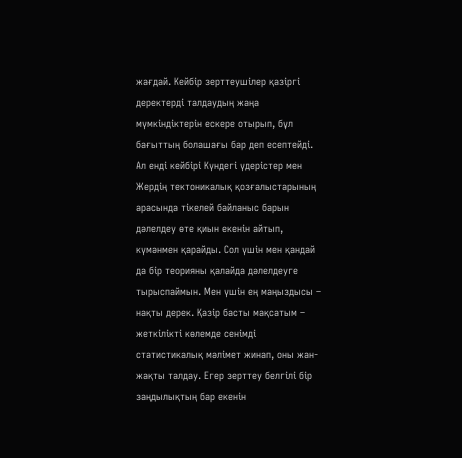жағдай. Кейбір зерттеушілер қазіргі деректерді талдаудың жаңа мүмкіндіктерін ескере отырып, бұл бағыттың болашағы бар деп есептейді. Ал енді кейбірі Күндегі үдерістер мен Жердің тектоникалық қозғалыстарының арасында тікелей байланыс барын дәлелдеу өте қиын екенін айтып, күмәнмен қарайды. Сол үшін мен қандай да бір теорияны қалайда дәлелдеуге тырыспаймын. Мен үшін ең маңыздысы – нақты дерек. Қазір басты мақсатым – жеткілікті көлемде сенімді статистикалық мәлімет жинап, оны жан-жақты талдау. Егер зерттеу белгілі бір заңдылықтың бар екенін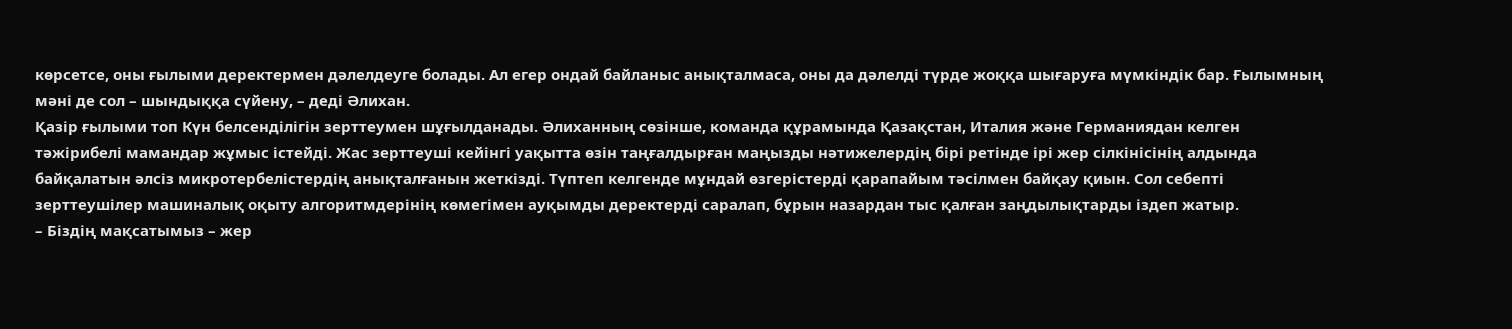көрсетсе, оны ғылыми деректермен дәлелдеуге болады. Ал егер ондай байланыс анықталмаса, оны да дәлелді түрде жоққа шығаруға мүмкіндік бар. Ғылымның мәні де сол – шындыққа сүйену, – деді Әлихан.
Қазір ғылыми топ Күн белсенділігін зерттеумен шұғылданады. Әлиханның сөзінше, команда құрамында Қазақстан, Италия және Германиядан келген тәжірибелі мамандар жұмыс істейді. Жас зерттеуші кейінгі уақытта өзін таңғалдырған маңызды нәтижелердің бірі ретінде ірі жер сілкінісінің алдында байқалатын әлсіз микротербелістердің анықталғанын жеткізді. Түптеп келгенде мұндай өзгерістерді қарапайым тәсілмен байқау қиын. Сол себепті зерттеушілер машиналық оқыту алгоритмдерінің көмегімен ауқымды деректерді саралап, бұрын назардан тыс қалған заңдылықтарды іздеп жатыр.
– Біздің мақсатымыз – жер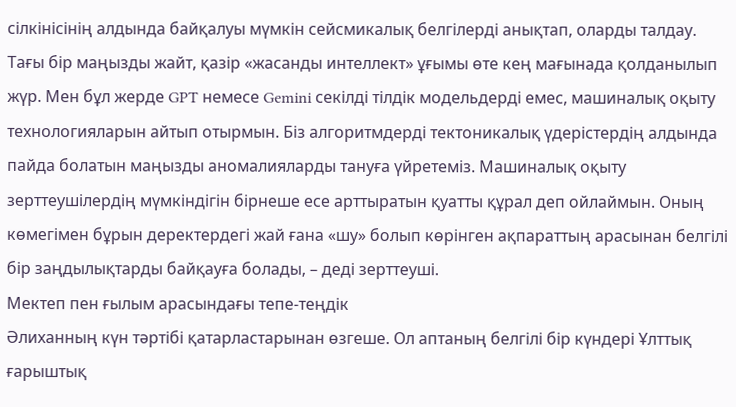сілкінісінің алдында байқалуы мүмкін сейсмикалық белгілерді анықтап, оларды талдау. Тағы бір маңызды жайт, қазір «жасанды интеллект» ұғымы өте кең мағынада қолданылып жүр. Мен бұл жерде GPT немесе Gemini секілді тілдік модельдерді емес, машиналық оқыту технологияларын айтып отырмын. Біз алгоритмдерді тектоникалық үдерістердің алдында пайда болатын маңызды аномалияларды тануға үйретеміз. Машиналық оқыту зерттеушілердің мүмкіндігін бірнеше есе арттыратын қуатты құрал деп ойлаймын. Оның көмегімен бұрын деректердегі жай ғана «шу» болып көрінген ақпараттың арасынан белгілі бір заңдылықтарды байқауға болады, – деді зерттеуші.
Мектеп пен ғылым арасындағы тепе-теңдік
Әлиханның күн тәртібі қатарластарынан өзгеше. Ол аптаның белгілі бір күндері Ұлттық ғарыштық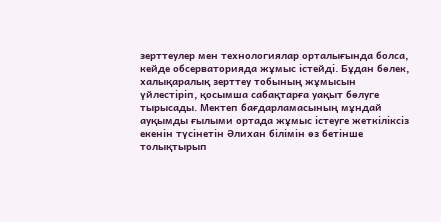зерттеулер мен технологиялар орталығында болса, кейде обсерваторияда жұмыс істейді. Бұдан бөлек, халықаралық зерттеу тобының жұмысын үйлестіріп, қосымша сабақтарға уақыт бөлуге тырысады. Мектеп бағдарламасының мұндай ауқымды ғылыми ортада жұмыс істеуге жеткіліксіз екенін түсінетін Әлихан білімін өз бетінше толықтырып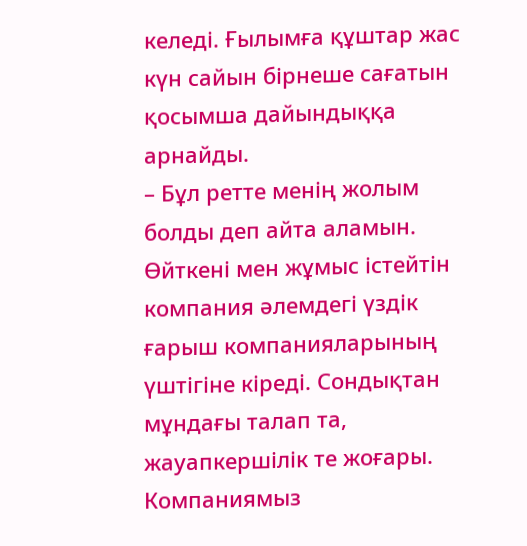келеді. Ғылымға құштар жас күн сайын бірнеше сағатын қосымша дайындыққа арнайды.
– Бұл ретте менің жолым болды деп айта аламын. Өйткені мен жұмыс істейтін компания әлемдегі үздік ғарыш компанияларының үштігіне кіреді. Сондықтан мұндағы талап та, жауапкершілік те жоғары. Компаниямыз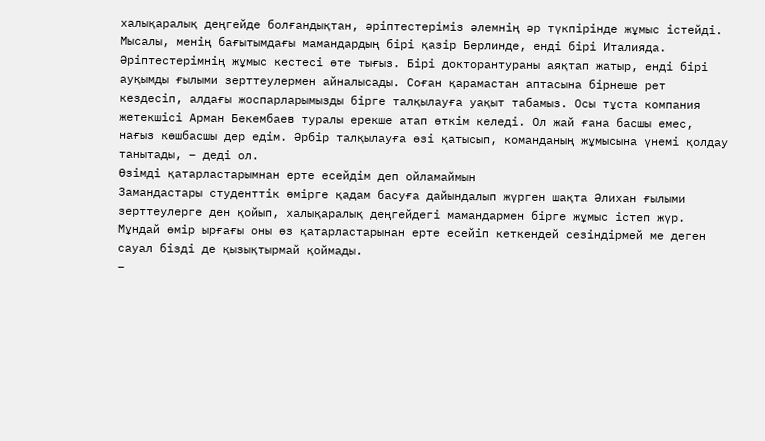халықаралық деңгейде болғандықтан, әріптестеріміз әлемнің әр түкпірінде жұмыс істейді. Мысалы, менің бағытымдағы мамандардың бірі қазір Берлинде, енді бірі Италияда. Әріптестерімнің жұмыс кестесі өте тығыз. Бірі докторантураны аяқтап жатыр, енді бірі ауқымды ғылыми зерттеулермен айналысады. Соған қарамастан аптасына бірнеше рет кездесіп, алдағы жоспарларымызды бірге талқылауға уақыт табамыз. Осы тұста компания жетекшісі Арман Бекембаев туралы ерекше атап өткім келеді. Ол жай ғана басшы емес, нағыз көшбасшы дер едім. Әрбір талқылауға өзі қатысып, команданың жұмысына үнемі қолдау танытады, – деді ол.
Өзімді қатарластарымнан ерте есейдім деп ойламаймын
Замандастары студенттік өмірге қадам басуға дайындалып жүрген шақта Әлихан ғылыми зерттеулерге ден қойып, халықаралық деңгейдегі мамандармен бірге жұмыс істеп жүр. Мұндай өмір ырғағы оны өз қатарластарынан ерте есейіп кеткендей сезіндірмей ме деген сауал бізді де қызықтырмай қоймады.
–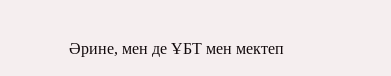Әрине, мен де ҰБТ мен мектеп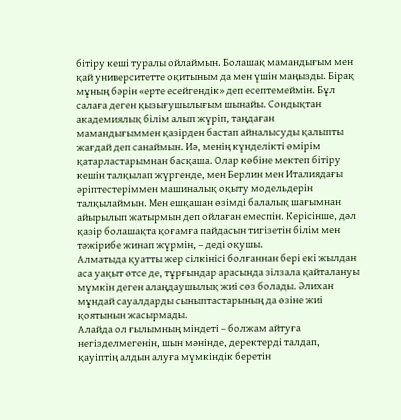бітіру кеші туралы ойлаймын. Болашақ мамандығым мен қай университетте оқитыным да мен үшін маңызды. Бірақ мұның бәрін «ерте есейгендік» деп есептемеймін. Бұл салаға деген қызығушылығым шынайы. Сондықтан академиялық білім алып жүріп, таңдаған мамандығыммен қазірден бастап айналысуды қалыпты жағдай деп санаймын. Иә, менің күнделікті өмірім қатарластарымнан басқаша. Олар көбіне мектеп бітіру кешін талқылап жүргенде, мен Берлин мен Италиядағы әріптестеріммен машиналық оқыту модельдерін талқылаймын. Мен ешқашан өзімді балалық шағымнан айырылып жатырмын деп ойлаған емеспін. Керісінше, дәл қазір болашақта қоғамға пайдасын тигізетін білім мен тәжірибе жинап жүрмін, – деді оқушы.
Алматыда қуатты жер сілкінісі болғаннан бері екі жылдан аса уақыт өтсе де, тұрғындар арасында зілзала қайталануы мүмкін деген алаңдаушылық жиі сөз болады. Әлихан мұндай сауалдарды сыныптастарының да өзіне жиі қоятынын жасырмады.
Алайда ол ғылымның міндеті – болжам айтуға негізделмегенін, шын мәнінде, деректерді талдап, қауіптің алдын алуға мүмкіндік беретін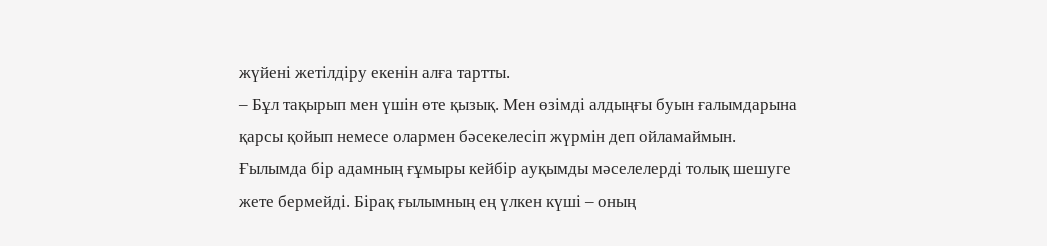жүйені жетілдіру екенін алға тартты.
– Бұл тақырып мен үшін өте қызық. Мен өзімді алдыңғы буын ғалымдарына қарсы қойып немесе олармен бәсекелесіп жүрмін деп ойламаймын. Ғылымда бір адамның ғұмыры кейбір ауқымды мәселелерді толық шешуге жете бермейді. Бірақ ғылымның ең үлкен күші – оның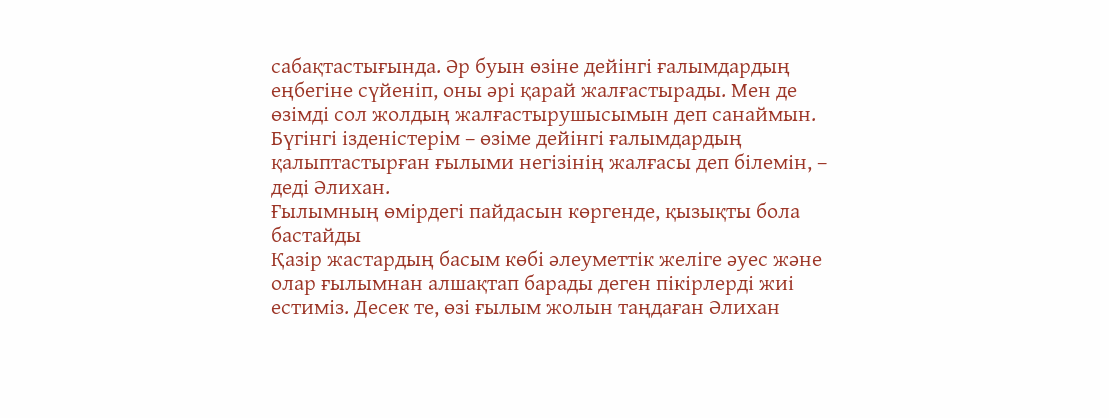сабақтастығында. Әр буын өзіне дейінгі ғалымдардың еңбегіне сүйеніп, оны әрі қарай жалғастырады. Мен де өзімді сол жолдың жалғастырушысымын деп санаймын. Бүгінгі ізденістерім – өзіме дейінгі ғалымдардың қалыптастырған ғылыми негізінің жалғасы деп білемін, – деді Әлихан.
Ғылымның өмірдегі пайдасын көргенде, қызықты бола бастайды
Қазір жастардың басым көбі әлеуметтік желіге әуес және олар ғылымнан алшақтап барады деген пікірлерді жиі естиміз. Десек те, өзі ғылым жолын таңдаған Әлихан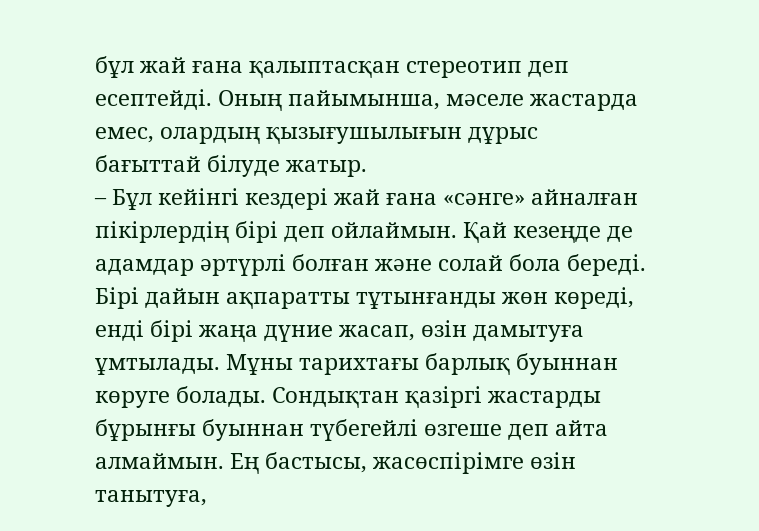бұл жай ғана қалыптасқан стереотип деп есептейді. Оның пайымынша, мәселе жастарда емес, олардың қызығушылығын дұрыс бағыттай білуде жатыр.
– Бұл кейінгі кездері жай ғана «сәнге» айналған пікірлердің бірі деп ойлаймын. Қай кезеңде де адамдар әртүрлі болған және солай бола береді. Бірі дайын ақпаратты тұтынғанды жөн көреді, енді бірі жаңа дүние жасап, өзін дамытуға ұмтылады. Мұны тарихтағы барлық буыннан көруге болады. Сондықтан қазіргі жастарды бұрынғы буыннан түбегейлі өзгеше деп айта алмаймын. Ең бастысы, жасөспірімге өзін танытуға,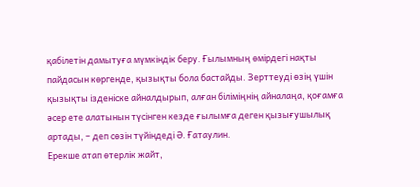қабілетін дамытуға мүмкіндік беру. Ғылымның өмірдегі нақты пайдасын көргенде, қызықты бола бастайды. Зерттеуді өзің үшін қызықты ізденіске айналдырып, алған біліміңнің айналаңа, қоғамға әсер ете алатынын түсінген кезде ғылымға деген қызығушылық артады, – деп сөзін түйіндеді Ә. Ғатаулин.
Ерекше атап өтерлік жайт,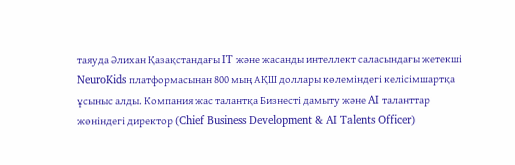таяуда Әлихан Қазақстандағы IT және жасанды интеллект саласындағы жетекші NeuroKids платформасынан 800 мың АҚШ доллары көлеміндегі келісімшартқа ұсыныс алды. Компания жас талантқа Бизнесті дамыту және AI таланттар жөніндегі директор (Chief Business Development & AI Talents Officer)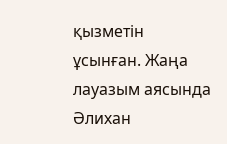қызметін ұсынған. Жаңа лауазым аясында Әлихан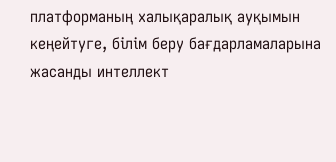платформаның халықаралық ауқымын кеңейтуге, білім беру бағдарламаларына жасанды интеллект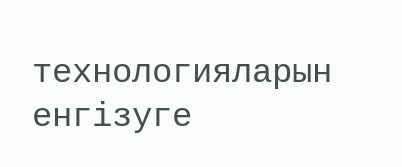технологияларын енгізуге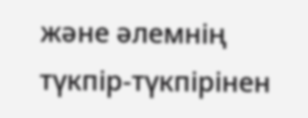және әлемнің түкпір-түкпірінен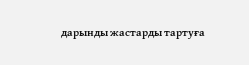дарынды жастарды тартуға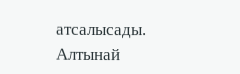атсалысады.
Алтынай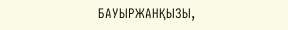БАУЫРЖАНҚЫЗЫ,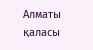Алматы қаласы